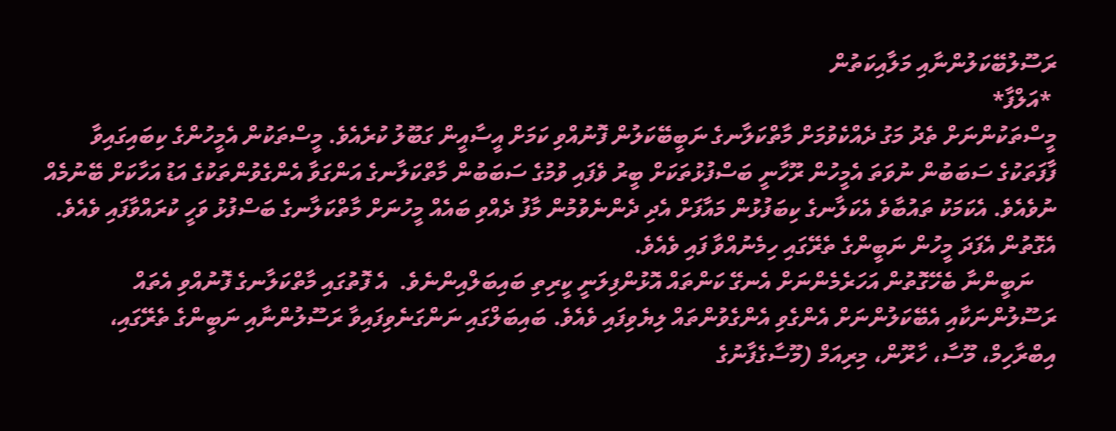ރަސޫލުބޭކަލުންނާއި މަލާއިކަތުން
 *އަލްފާ*
މީސްތަކުންނަށް ތެދު މަގު ދެއްކެވުމަށް މާތްކަލާނގެ ނަބީބޭކަލުން ފޮނުއްވި ކަމަށް އީސާއީން ގަބޫލު ކުރެއެވެ. މީސްތަކުން އެމީހުންގެ ކިބައިގައިވާ ފާފަތަކުގެ ސަބަބުން ނުވަތަ އެމީހުން ރޫހާނީ ބަސްފުޅުތަކަށް ބީރު ވެފައި ވުމުގެ ސަބަބުން މާތްކަލާނގެ އަންގަވާ އެންގެވުންތަކުގެ އަޑު އަހާކަށް ބޭނުމެއް ނުވެއެވެ. އެކަމަކު ތައުބާވެ އެކަލާނގެ ކިބަފުޅުން މައާފަށް އެދި ދެންނެވުމުން މާފު ދެއްވި ބައެއް މީހުނަށް މާތްކަލާނގެ ބަސްފުޅު ވަހީ ކުރައްވާފައި ވެއެވެ. އެގޮތުން އެފަދަ މީހުން ނަބީންގެ ތެރޭގައި ހިމެނުއްވާ ފައި ވެއެވެ.
    ނަބީންނާ ބެހޭގޮތުން އަހަރެމެންނަށް އެނގޭ ކަންތައް އޮޅުންފިލަނީ ކީރިތި ބައިބަލްއިންނެވެ.  އެ ފޮތުގައި މާތްކަލާނގެ ފޮނުއްވި އެތައް ރަސޫލުންނަކާއި އެބޭކަލުންނަށް އެންގެވި އެންގެވުންތައް ލިޔެވިފައި ވެއެވެ. ބައިބަލްގައި ނަންގަނެވިފައިވާ ރަސޫލުންނާއި ނަބީންގެ ތެރޭގައި، އިބްރާހިމް، މޫސާ، ހާރޫން، މިރިއަމް (މޫސާގެފާނުގެ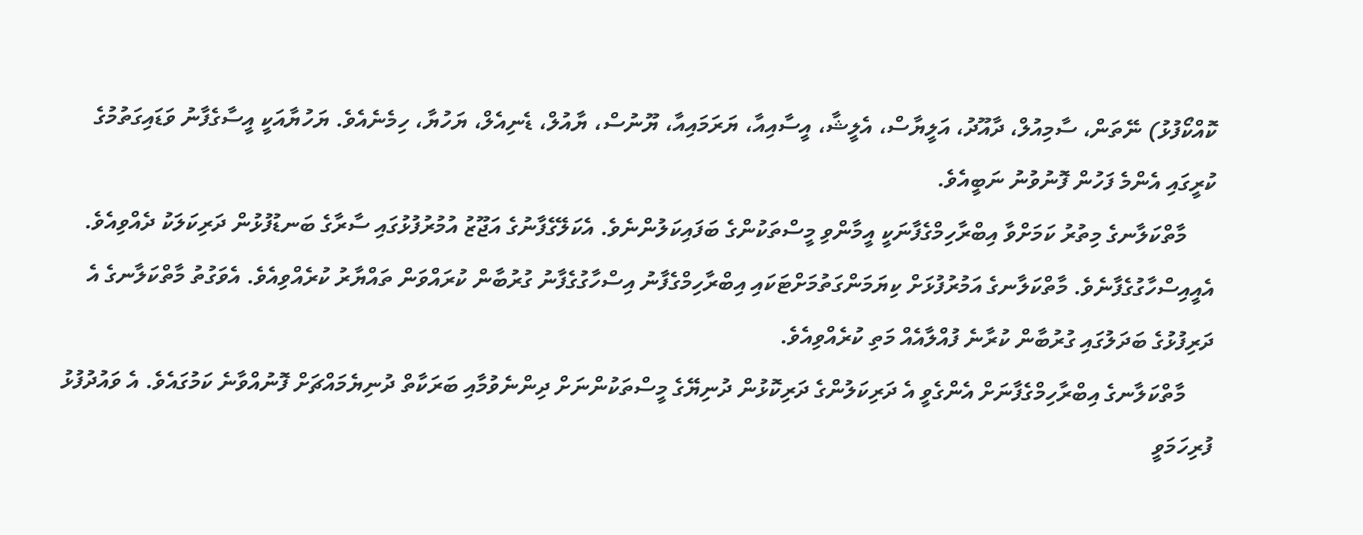ކޮއްކޯފުޅު) ނޭތަން، ސާމިއުލް، ދާއޫދު، އަލީޔާސް، އެލީޝާ، އީސާއިއާ، ޔަރަމައިއާ، ޔޫނުސް، ޔާއުލް، ޑެނިއެލް، ޔަހުޔާ، ހިމެނެއެވެ. ޔަހުޔާއަކީ އީސާގެފާނު ވަޑައިގަތުމުގެ ކުރީގައި އެންމެ ފަހުން ފޮނުވުނު ނަބީއެވެ.
     މާތްކަލާނގެ މިތުރު ކަމަށްވާ އިބްރާހިމްގެފާނަކީ އީމާންވި މީސްތަކުންގެ ބަފައިކަލުންނެވެ. އެކަލޭގެފާނުގެ އަޖޫޒު އުމުރުފުޅުގައި ސާރާގެ ބަނޑުފުޅުން ދަރިކަލަކު ދެއްވިއެވެ. އެއީއިސްހާގުގެފާނެވެ. މާތްކަލާނގެ އަމުރުފުޅަށް ކިޔަމަންގަތުމަށްޓަކައި އިބްރާހިމްގެފާނު އިސްހާގުގެފާނު ގުރުބާން ކުރައްވަން ތައްޔާރު ކުރެއްވިއެވެ. އެވަގުތު މާތްކަލާނގެ އެ ދަރިފުޅުގެ ބަދަލުގައި ގުރުބާން ކުރާނެ ފުއްލާއެއް މަތި ކުރެއްވިއެވެ.
     މާތްކަލާނގެ އިބްރާހިމްގެފާނަށް އެންގެވީ އެ ދަރިކަލުންގެ ދަރިކޮޅުން ދުނިޔޭގެ މީސްތަކުންނަށް ދިންނެވުމާއި ބަރަކާތް ދުނިޔެމައްޗަށް ފޮނުއްވާނެ ކަމުގައެވެ. އެ ވައުދުފުޅު ފުރިހަމަވީ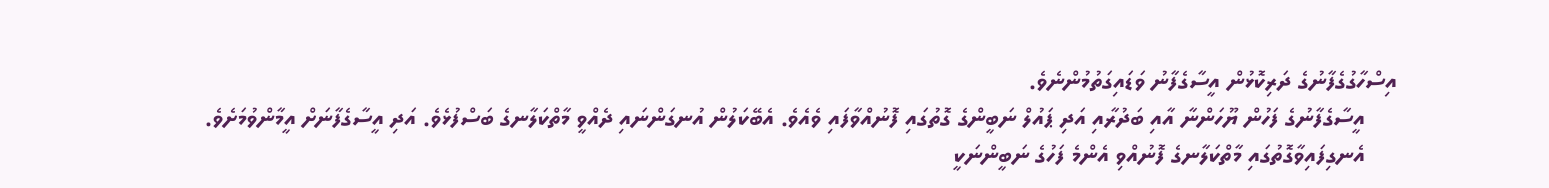އިސްހާގުގެފާނުގެ ދަރިކޮޅުން އީސާގެފާނު ވަޑައިގަތުމުންނެވެ.
     އީސާގެފާނުގެ ފަހުން ޔޫހަންނާ އާއި ބަދުރާއި އަދި ޕައުލް ނަބީންގެ ގޮތުގައި ފޮނުއްވާފައި ވެއެވެ. އެބޭކަލުން އުނގަންނައި ދެއްވީ މާތްކަލާނގެ ބަސްފުޅެވެ. އަދި އީސާގެފާނަށް އީމާންވުމަށެވެ.
     އެނގިފައިވާގޮތުގައި މާތްކަލާނގެ ފޮނުއްވި އެންމެ ފަހުގެ ނަބީންނަކީ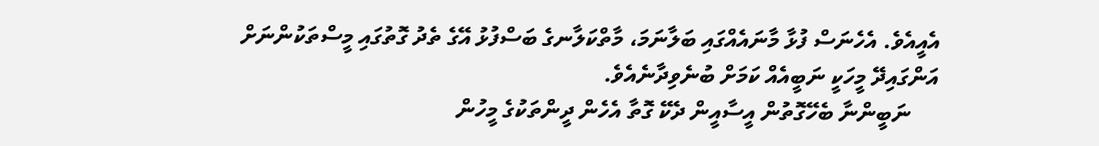އެއީއެވެ. އެހެނަސް ފުޅާ މާނައެއްގައި ބަލާނަމަ، މާތްކަލާނގެ ބަސްފުޅު އޭގެ ތެދު ގޮތުގައި މީސްތަކުންނަށް އަންގައިދޭ މީހަކީ ނަބީއެއް ކަމަށް ބުނެވިދާނެއެވެ.
     ނަބީންނާ ބެހޭގޮތުން އީސާއީން ދެކޭ ގޮތާ އެހެން ދީންތަކުގެ މީހުން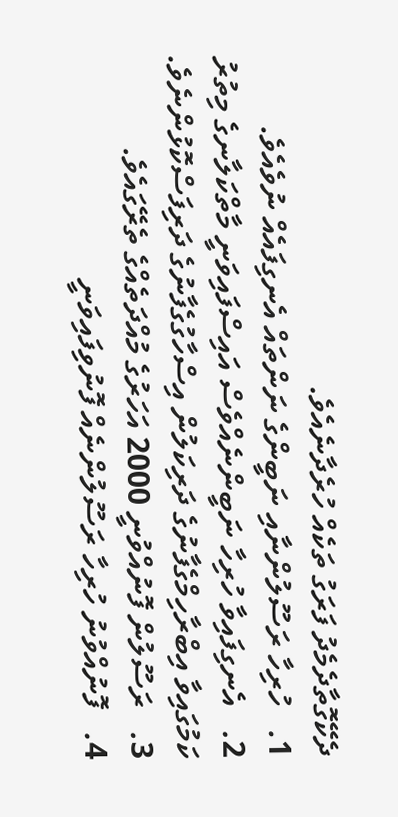ދެކޭގޮތާދެމެދު ފަރަގު ތަކެއް ހުރެދާނެއެވެ.
1.   ހުރިހާ ރަސޫލުންނާއި ނަބީންގެ ނަންތައް އެނގިފައެއް ނުވެއެވެ.
2.   އެނގިފައިވާ ހުރިހާ ނަބީންނެއްވެސް އައިސްފައިވަނީ މާތްކަލާނގެ މިތުރު ކަމުގައިވާ އިބްރާހިމްގެފާނުގެ ދަރިކަލުން އިސްހާގުގެފާނުގެ ދަރިފަސްކޮޅުންނެވެ.
3.   ރަސޫލުން ފޮނުއްވުނީ 2000 އަހަރުގެ މުއްދަތެއްގެ ތެރޭގައެވެ.
4.   ފޮނުއްވުނު ހުރިހާ ރަސޫލުންނެއް ފޮނުވިފައިވަނީ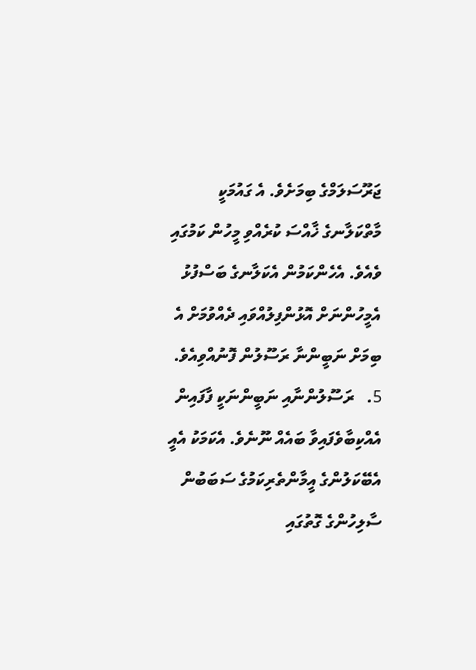ޖަރޫސަލަމްގެ ބިމަށެވެ. އެ ގައުމަކީ މާތްކަލާނގެ ޚާއްސަ ކުރެއްވި މީހުން ކަމުގައި ވެއެވެ. އެހެންކަމުން އެކަލާނގެ ބަސްފުޅު އެމީހުންނަށް އޮޅުންފިލުއްވައި ދެއްވުމަށް އެ ބިމަށް ނަބީންނާ ރަސޫލުން ފޮނުއްވިއެވެ.
5.   ރަސޫލުންނާއި ނަބީންނަކީ ފާފައިން އެއްކިބާވެފައިވާ ބައެއް ނޫނެވެ. އެކަމަކު އެއީ އެބޭކަލުންގެ އީމާންތެރިކަމުގެ ސަބަބުން ސާލިހުންގެ ގޮތުގައި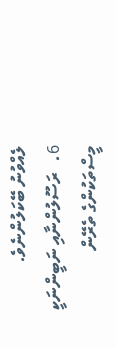ލެއްވުނު ބޭކަލުންނެވެ.
6.   ރަސޫލުންނާއި ނަބީންނަކީ މީސްތަކުންގެ ތެރޭން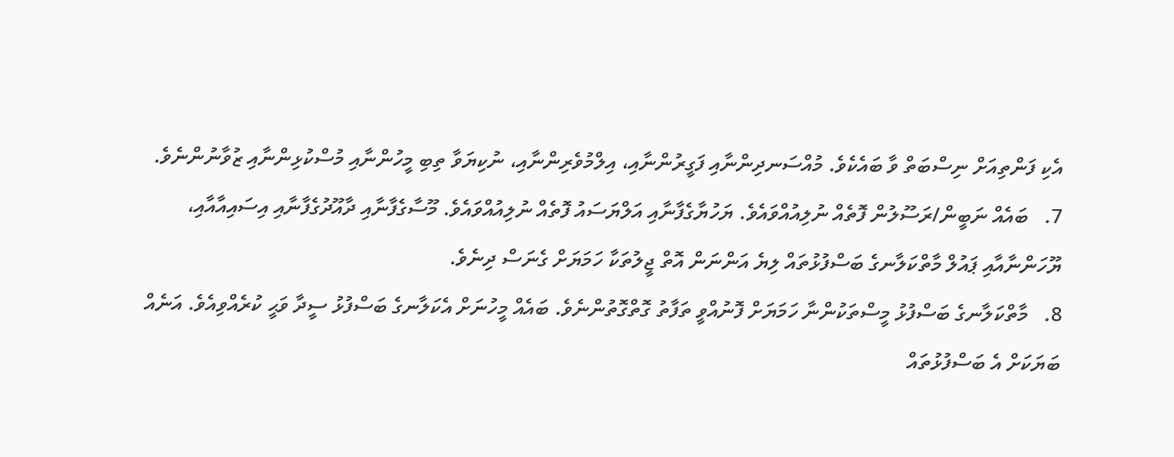އެކި ފަންތިއަށް ނިސްބަތް ވާ ބައެކެވެ. މުއްސަނދިންނާއި ފަގީރުންނާއި، އިލްމުވެރިންނާއި، ނުކިޔަވާ ތިބި މީހުންނާއި މުސްކުޅިންނާއި ޒުވާނުންނެވެ.
7.   ބައެއް ނަބީން/ރަސޫލުން ފޮތެއް ނުލިއުއްވައެވެ. ޔަހުޔާގެފާނާއި އަލްޔަސައު ފޮތެއް ނުލިއުއްވައެވެ. މޫސާގެފާނާއި ދާއޫދުގެފާނާއި އިސައިއާއާއި، ޔޫހަންނާއާއި ޕައުލް މާތްކަލާނގެ ބަސްފުޅުތައް ލިޔެ އަންނަން އޮތް ޖީލުތަކާ ހަމަޔަށް ގެނަސް ދިނެވެ.
8.   މާތްކަލާނގެ ބަސްފުޅު މީސްތަކުންނާ ހަމަޔަށް ފޮނުއްވީ ތަފާތު ގޮތްގޮތުންނެވެ. ބައެއް މީހުނަށް އެކަލާނގެ ބަސްފުޅު ސީދާ ވަޙީ ކުރެއްވިއެވެ. އަނެއް ބަޔަކަށް އެ ބަސްފުޅުތައް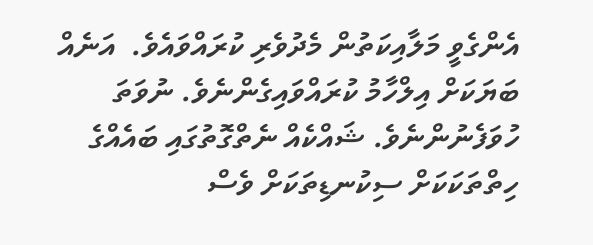އެންގެވީ މަލާއިކަތުން މެދުވެރި ކުރައްވައެވެ.  އަނެއް ބަޔަކަށް އިލްހާމު ކުރައްވައިގެންނެވެ. ނުވަތަ ހުވަފެނުންނެވެ. ޝައްކެއް ނެތްގޮތުގައި ބައެއްގެ ހިތްތަކަކަށް ސިކުނޑިތަކަށް ވެސް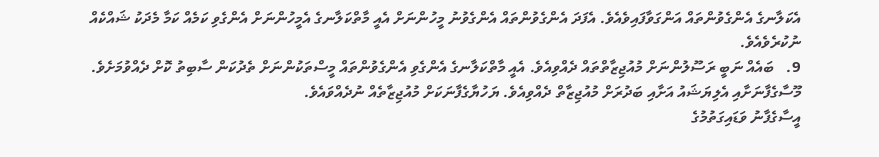އެކަލާނގެ އެންގެވުންތައް އަންގަވާފައިވެއެވެ. އެފަދަ އެންގެވުންތައް އެންގެވުނު މީހުންނަށް އެއީ މާތްކަލާނގެ އެމީހުންނަށް އެންގެވި ކަމެއް ކަމާ މެދަކު ޝައްކެއް ނުކުރެވެއެވެ.
9.   ބައެއް ނަބީ ރަސޫލުންނަށް މުއުޖިޒާތްތައް ދެއްވިއެވެ. އެއީ މާތްކަލާނގެ އެންގެވި އެންގެވުންތައް މީސްތަކުންނަށް ތެދުކަން ސާބިތު ކޮށް ދެއްވުމަށެވެ. މޫސާގެފާނަށާއި އެލިޔަޝައު އަށާއި ބަދުރަށް މުއުޖިޒާތް ދެއްވިއެވެ. ޔަހުޔާގެފާނަކަށް މުއުޖިޒާތެއް ނުދެއްވައެވެ.
އީސާގެފާނު ވަޑައިގަތުމުގެ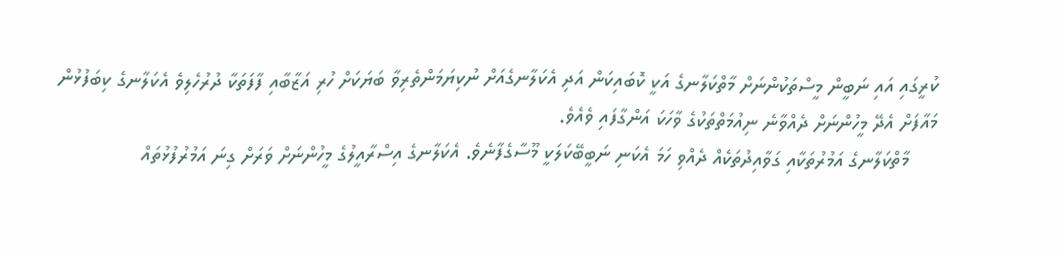ކުރީގައި އައި ނަބީން މީސްތަކުންނަށް މާތްކަލާނގެ އަކީ ކޮބައިކަން އަދި އެކަލާނގެއަށް ނުކިޔަމަންތެރިވާ ބަޔަކަށް ހުރި އަޒާބާއި ފާފަތަކާ ދުރުހެލިވެ އެކަލާނގެ ކިބަފުޅުން މައާފަށް އެދޭ މީހުންނަށް ދެއްވާނެ ނިއުމަތްތަކުގެ ވާހަކަ އަންގާފައި ވެއެވެ.
     މާތްކަލާނގެ އަމުރުތަކާއި ގަވާއިދުތަކެއް ދެއްވި ހަމަ އެކަނި ނަބީބޭކަލަކީ މޫސާގެފާނެވެ. އެކަލާނގެ އިސްރާއީލުގެ މީހުންނަށް ވަރަށް ގިނަ އަމުރުފުޅުތައް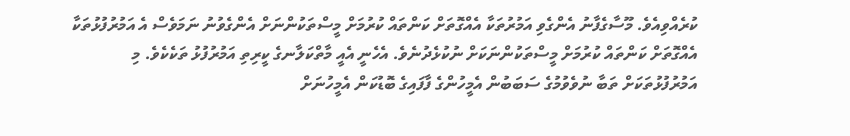ކުރެއްވިއެވެ. މޫސާގެފާނު އެންގެވި އަމުރުތަކާ އެއްގޮތަށް ކަންތައް ކުރުމަށް މީސްތަކުންނަށް އެންގެވުނު ނަމަވެސް އެ އަމުރުފުޅުތަކާ އެއްގޮތަށް ކަންތައް ކުރުމަށް މީސްތަކުންނަކަށް ނުކުޅެދުނެވެ. އެހެނީ އެއީ މާތްކަލާނގެ ކީރިތި އަމުރުފުޅު ތަކެކެވެ. މި އަމުރުފުޅުތަކަށް ތަބާ ނުވެވުމުގެ ސަބަބުން އެމީހުންގެ ފާފައިގެ ބޮޑުކަން އެމީހުނަށް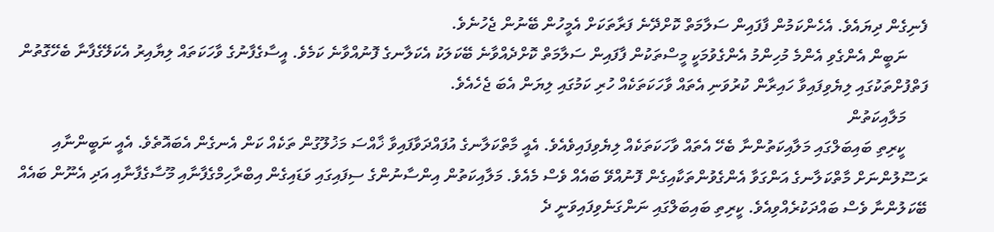ފެނިގެން ދިޔައެވެ. އެހެންކަމުން ފާފައިން ސަލާމަތް ކޮށްދޭނެ ފަރާތަކަށް އެމީހުން ބޭނުން ޖެހުނެވެ.
     ނަބީން އެންގެވި އެންމެ މުހިންމު އެންގެވުމަކީ މީސްތަކުން ފާފައިން ސަލާމަތް ކޮށްދެއްވާނެ ބޭކަލަކު އެކަލާނގެ ފޮނުއްވާނެ ކަމެވެ. އީސާގެފާނުގެ ވާހަކަތައް ލިޔާއިރު އެކަލޭގެފާނާ ބެހޭގޮތުން ފަތްފުށްތަކުގައި ލިޔެވިފައިވާ ހައިރާން ކުރުވަނި އެތައް ވާހަކަތަކެއް ހުރި ކަމުގައި ލިޔަން އެބަ ޖެހެއެވެ.
     މަލާއިކަތުން
     ކީރިތި ބައިބަލްގައި މަލާއިކަތުންނާ ބެހޭ އެތައް ވާހަކަތަކެއް ލިޔެވިފައިވެއެވެ. އެއީ މާތްކަލާނގެ އުފައްދަވާފައިވާ ޚާއްސަ މަޚުލޫގުން ތަކެއް ކަން އެނގެން އެބައޮތެވެ. އެއީ ނަބީންނާއި ރަސޫލުންނަށް މާތްކަލާނގެ އަންގަވާ އެންގެވުންތަކާއިގެން ފޮނުއްވޭ ބައެއް ވެސް މެއެވެ. މަލާއިކަތުން އިންސާނުންގެ ސިފައިގައި ވަޑައިގެން އިބްރާހިމްގެފާނާއި މޫސާގެފާނާއި އަދި އެނޫން ބައެއް ބޭކަލުންނާ ވެސް ބައްދަކުރެއްވިއެވެ. ކީރިތި ބައިބަލްގައި ނަންގަނެވިފައިވަނީ ދެ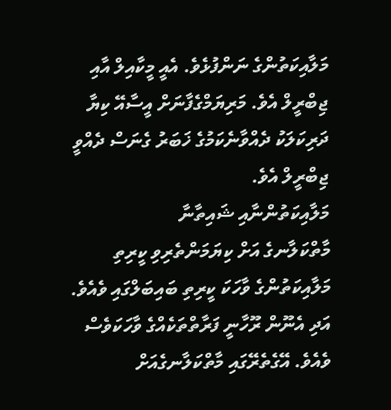މަލާއިކަތުންގެ ނަންފުޅެވެ. އެއީ މީކާއިލް އާއި ޖިބްރީލް އެވެ. މަރިޔަމްގެފާނަށް އީސާއޭ ކިޔާ ދަރިކަލަކު ދެއްވާނެކަމުގެ ޚަބަރު ގެނަސް ދެއްވީ ޖިބްރީލް އެވެ.
މަލާއިކަތުންނާއި ޝައިތާނާ
މާތްކަލާނގެ އަށް ކިޔަމަންތެރިވި ކީރިތި މަލާއިކަތުންގެ ވާހަކަ ކީރިތި ބައިބަލްގައި ވެއެވެ. އަދި އެނޫން ރޫހާނީ ފަރާތްތަކެއްގެ ވާހަކަވެސް ވެއެވެ. އޭގެތެރޭގައި މާތްކަލާނގެއަށް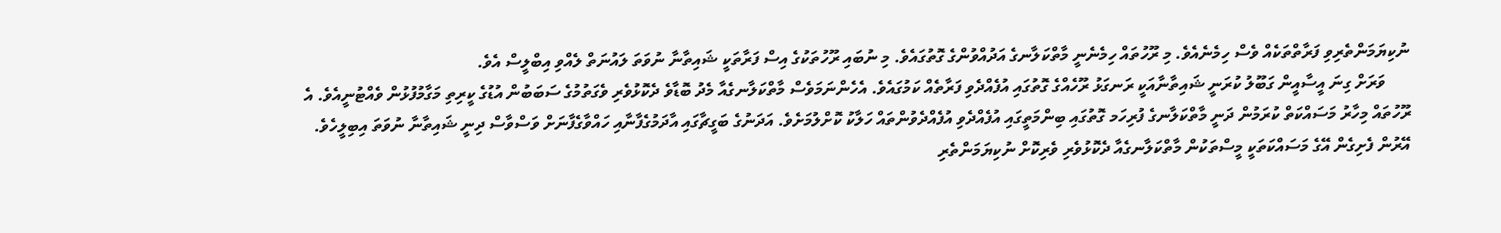ނުކިޔަމަންތެރިވި ފަރާތްތަކެއް ވެސް ހިމެނެއެވެ. މި ރޫހުތައް ހިމެނެނީ މާތްކަލާނގެ އަދުއްވުންގެ ގޮތުގައެވެ. މި ނުބައި ރޫހުތަކުގެ އިސް ފަރާތަކީ ޝައިތާނާ ނުވަތަ ލައުނަތް ލެއްވި އިބްލީސް އެވެ.
      ވަރަށް ގިނަ އީސާއީން ގަބޫލު ކުރަނީ ޝައިތާނާއަކީ ރަނގަޅު ރޫހެއްގެ ގޮތުގައި އުފެއްދެވި ފަރާތެއް ކަމުގައެވެ. އެހެންނަމަވެސް މާތްކަލާނގެއާ މެދު ބޮޑާވެ ދެކޮޅުވެރި ވެގަތުމުގެ ސަބަބުން އުޑުގެ ކީރިތި މަގާމުފުޅުން ވެއްޓުނީއެވެ. އެ ރޫހުތައް މިހާރު މަސައްކަތް ކުރަމުން ދަނީ މާތްކަލާނގެ ފުރިހަމ ގޮތުގައި ބިންމަތީގައި އުފެއްދެވި އުފެއްދެވުންތައް ހަލާކު ކޮށްލުމަށެވެ. އަދަނުގެ ބަގީޗާގައި އާދަމުގެފާނާއި ހައްވާގެފާނަށް ވަސްވާސް ދިނީ ޝައިތާނާ ނުވަތަ އިބިލީހެވެ. އޭރުން ފެށިގެން އޭގެ މަސައްކަތަކީ މީސްތަކުން މާތްކަލާނގެއާ ދެކޮޅުވެރި ވެރިކޮށް ނުކިޔަމަންތެރި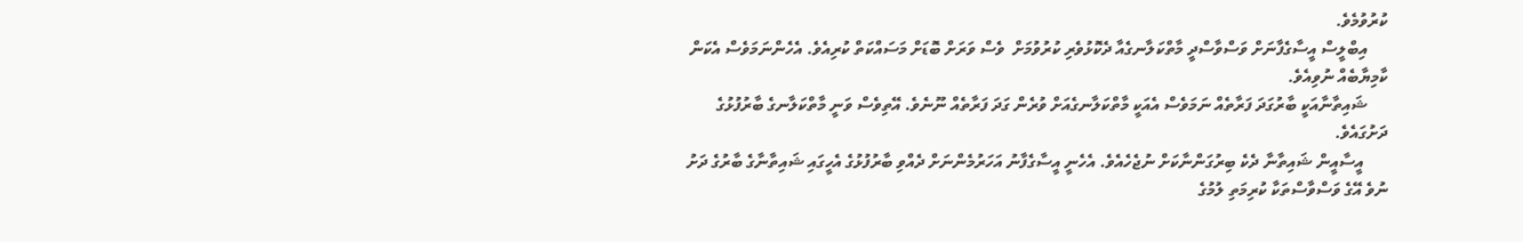ކުރުވުމެވެ.
     އިބްލީސް އީސާގެފާނަށް ވަސްވާސްދީ މާތްކަލާނގެއާ ދެކޮޅުވެރި ކުރުވުމަށް  ވެސް ވަރަށް ބޮޑަށް މަސައްކަތް ކުރިއެވެ. އެހެންނަމަވެސް އެކަން ކާމިޔާބެއް ނުވިއެވެ.
     ޝައިތާނާއަކީ ބާރުގަދަ ފަރާތެއް ނަމަވެސް އެއަކީ މާތްކަލާނގެއަށް ވުރެން ގަދަ ފަރާތެއް ނޫނެވެ. އޭތިވެސް ވަނީ މާތްކަލާނގެ ބާރުފުޅުގެ ދަށުގައެވެ.
      އީސާއީން ޝައިތާނާ ދެކެ ބިރުގަންނާކަށް ނުޖެހެއެވެ. އެހެނީ އީސާގެފާނު އަހަރުމެންނަށް ދެއްވި ބާރުފުޅުގެ އެހީގައި ޝައިތާނާގެ ބާރުގެ ދަށު ނުވެ އޭގެ ވަސްވާސްތަކާ ކުރިމަތި ލުމުގެ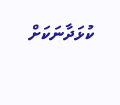ކުޅަދާނަކަށް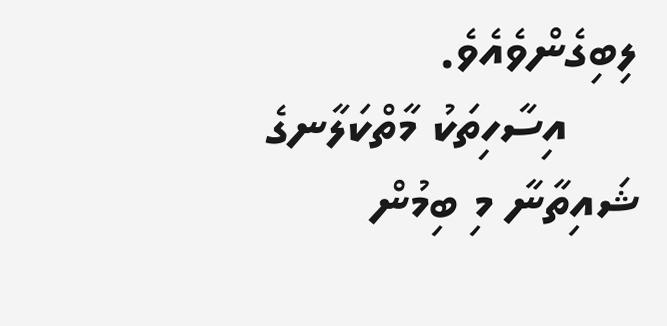ލިބިގެންވެއެވެ.
     އިސާހިތަކު މާތްކަލާނގެ ޝައިތާނާ މި ބިމުން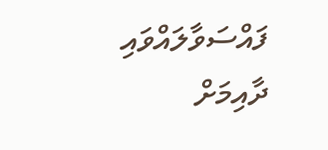ފައްސަވާލައްވައި ދާއިމަށް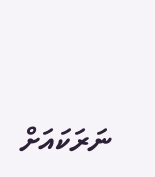ނަރަކައަށް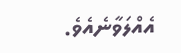އެއްލަވާނެއެވެ.